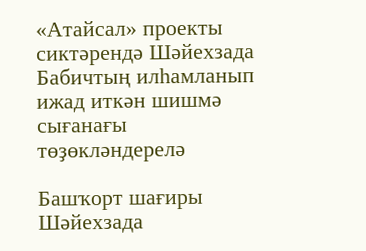«Атайсал» проекты сиктәрендә Шәйехзада Бабичтың илһамланып ижад иткән шишмә сығанағы төҙөкләндерелә

Башҡорт шағиры Шәйехзада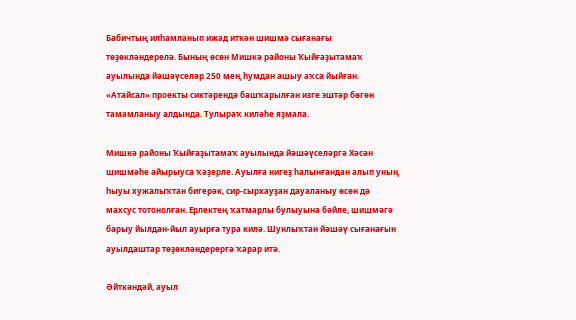Бабичтың илһамланып ижад иткән шишмә сығанағы төҙөкләндерелә. Бының өсөн Мишкә районы Ҡыйғаҙытамаҡ ауылында йәшәүселәр 250 мең һумдан ашыу аҡса йыйған. «Атайсал» проекты сиктәрендә башҡарылған изге эштәр бөгөн тамамланыу алдында. Тулыраҡ киләһе яҙмала.

Мишкә районы Ҡыйғаҙытамаҡ ауылында йәшәүселәргә Хәсән шишмәһе айырыуса ҡәҙерле. Ауылға нигеҙ һалынғандан алып уның һыуы хужалыҡтан бигерәк, сир-сырхауҙан дауаланыу өсөн дә махсус тотонолған. Ерлектең ҡатмарлы булыуына бәйле, шишмәгә барыу йылдан-йыл ауырға тура килә. Шунлыҡтан йәшәү сығанағын ауылдаштар төҙөкләндерергә ҡарар итә.

Әйткәндәй, ауыл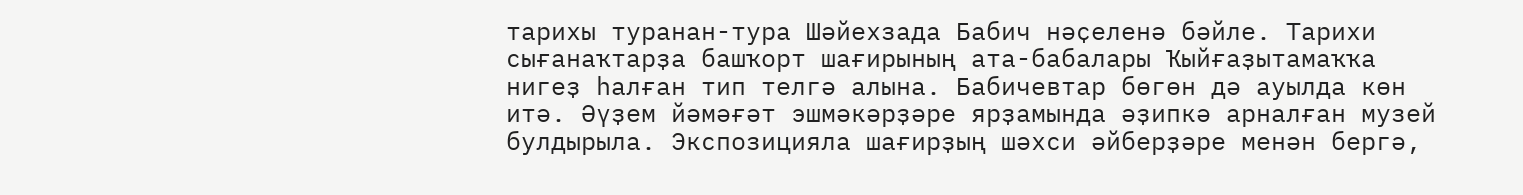тарихы туранан-тура Шәйехзада Бабич нәҫеленә бәйле. Тарихи сығанаҡтарҙа башҡорт шағирының ата-бабалары Ҡыйғаҙытамаҡҡа нигеҙ һалған тип телгә алына. Бабичевтар бөгөн дә ауылда көн итә. Әүҙем йәмәғәт эшмәкәрҙәре ярҙамында әҙипкә арналған музей булдырыла. Экспозицияла шағирҙың шәхси әйберҙәре менән бергә,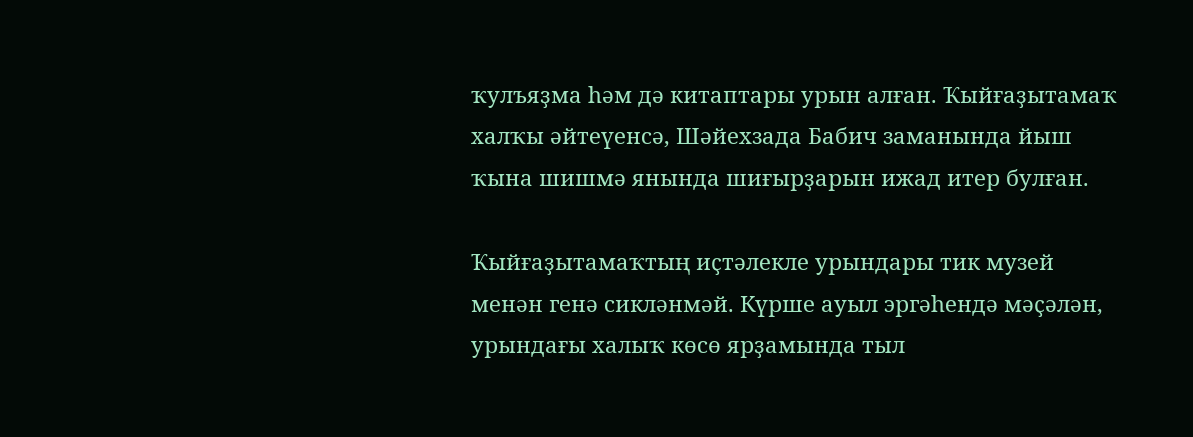ҡулъяҙма һәм дә китаптары урын алған. Ҡыйғаҙытамаҡ халҡы әйтеүенсә, Шәйехзада Бабич заманында йыш ҡына шишмә янында шиғырҙарын ижад итер булған.

Ҡыйғаҙытамаҡтың иҫтәлекле урындары тик музей менән генә сикләнмәй. Күрше ауыл эргәһендә мәҫәлән, урындағы халыҡ көсө ярҙамында тыл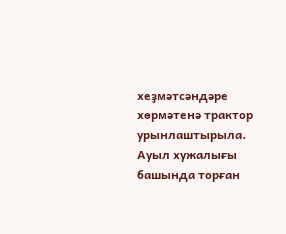хеҙмәтсәндәре хөрмәтенә трактор урынлаштырыла. Ауыл хужалығы башында торған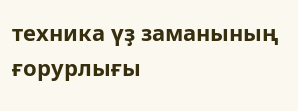техника үҙ заманының ғорурлығы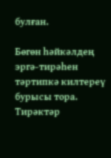булған.

Бөгөн һәйкәлдең эргә-тирәһен тәртипкә килтереү бурысы тора. Тирәктәр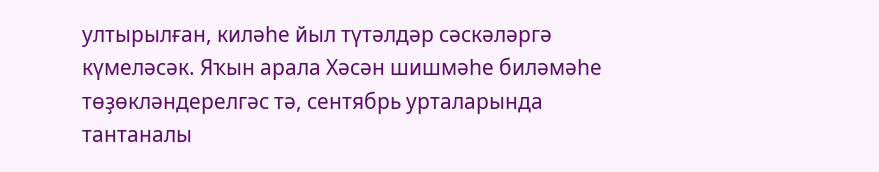ултырылған, киләһе йыл түтәлдәр сәскәләргә күмеләсәк. Яҡын арала Хәсән шишмәһе биләмәһе төҙөкләндерелгәс тә, сентябрь урталарында тантаналы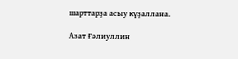шарттарҙа асыу күҙаллана.

Азат Ғәлиуллин